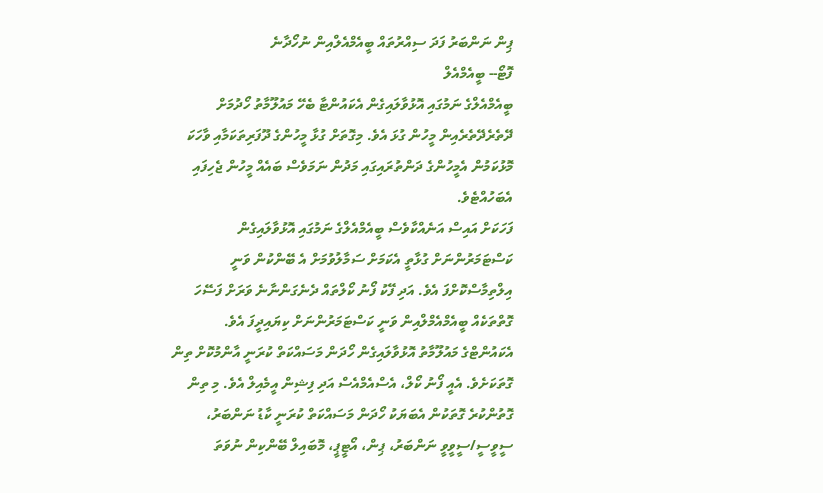ޕިން ނަންބަރު ފަދަ ސިއްރުތައް ބީއެމްއެލްއިން ނުހޯދާނެ
ފޮޓޯ-- ބީއެމްއެލް
ބީއެމްއެލްގެ ނަމުގައި އޮޅުވާލައިގެން އެކައުންޓާ ބެހޭ މައުލޫމާތު ހޯދުމަށް ދޭތެރެދޭތެރެއިން މީހުން ގުޅަ އެވެ. މިގޮތަށް ގުޅާ މީހުންގެ ދޫފަރިތަކަމާއި ވާހަކަ މޮޅުކަމުން އެމީހުންގެ ދަންތުރައިގައި މަދުން ނަމަވެސް ބައެއް މީހުން ޖެހިފައި އެބަހުއްޓެވެ.
ފަހަކަށް އައިސް އަނެއްކާވެސް ބީއެމްއެލްގެ ނަމުގައި އޮޅުވާލައިގެން ކަސްޓަމަރުންނަށް ގުޅާތީ އެކަމަށް ސަމާލުވުމަށް އެ ބޭންކުން ވަނީ އިލްތިމާސްކޮށްފަ އެވެ. އަދި ފޭކު ފޯނު ކޯލްތައް ދެނެގަންނާނެ ވަރަށް ފަސޭހަ ގޮތްތަކެއް ބީއެމްއެމްލްއިން ވަނީ ކަސްޓަމަރުންނަށް ކިޔައިދީފަ އެވެ.
އެކައުންޓްގެ މައުލޫމާތު އޮޅުވާލައިގެން ހޯދަން މަސައްކަތް ކުރަނީ އާންމުކޮށް ތިން ގޮތަކަށެވެ. އެއީ ފޯނު ކޯލް، އެސްއެމްއެސް އަދި ފިޝިން އީމެއިލް އެވެ. މި ތިން ގޮތުންކުރެ ގޮތަކުން އެބަޔަކު ހޯދަން މަސައްކަތް ކުރަނީ ކާޑު ނަންބަރު، ސީވީސީ/ސީވީވީ ނަންބަރު، ޕިން، އޯޓީޕީ، މޮބައިލް ބޭންކިން ނުވަތަ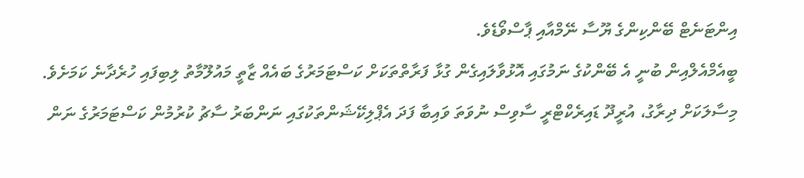އިންޓަނެޓް ބޭންކިންގެ ޔޫސާ ނޭމްއާއި ޕާސްވޯޑެވެ.
ބީއެމްއެލްއިން ބުނީ އެ ބޭންކުގެ ނަމުގައި އޮޅުވާލައިގެން ގުޅާ ފަރާތްތަކަށް ކަސްޓަމަރުގެ ބައެއް ޒާތީ މައުލޫމާތު ލިބިފައި ހުރެދާނެ ކަމަށެވެ. މިސާލަކަށް ދިރާގު، އުރީދޫ ޑައިރެކްޓްރީ ސާވިސް ނުވަތަ ވައިބާ ފަދަ އެޕްލިކޭޝަންތަކުގައި ނަންބަރު ސާޗު ކުރުމުން ކަސްޓަމަރުގެ ނަން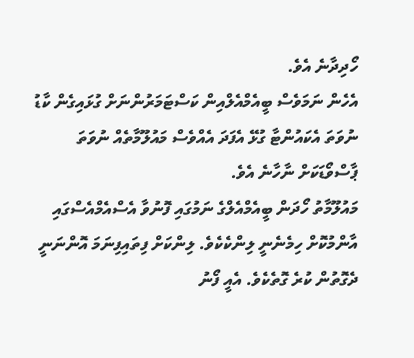ހޯދިދާނެ އެވެ.
އެހެން ނަމަވެސް ބީއެމްއެލްއިން ކަސްޓަމަރުންނަށް ގުޅައިގެން ކާޑު ނުވަތަ އެކައުންޓާ ގުޅޭ އެފަދަ އެއްވެސް މައުލޫމާތެއް ނުވަތަ ޕާސްވޯޑަކަށް ނާހާނެ އެވެ.
މައުލޫމާތު ހޯދަން ބީއެމްއެލްގެ ނަމުގައި ފޮނުވާ އެސްއެމްއެސްގައި އާންމުކޮށް ހިމެނެނީ ލިންކެކެވެ. ލިންކަށް ފިތައިފިނަމަ އޮންނަނީ ދެގޮތުން ކުރެ ގޮތެކެވެ. އެއީ ފޯނު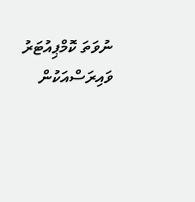ނުވަތަ ކޮމްޕިއުޓަރު ވައިރަސްއަކުން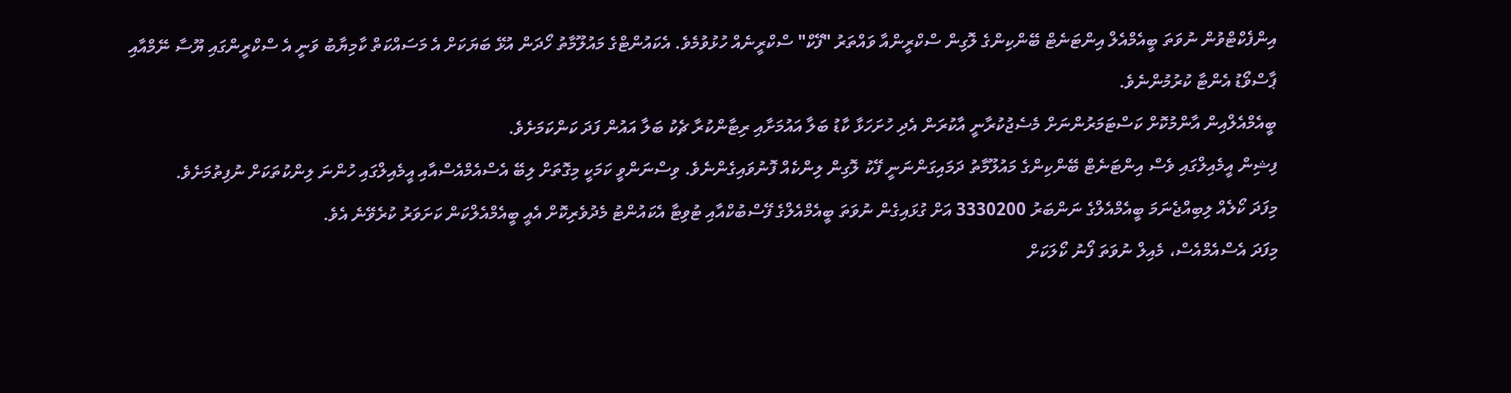އިންފެކްޓްވުން ނުވަތަ ބީއެމްއެލް އިންޓަނެޓް ބޭންކިންގެ ލޮގިން ސްކްރީންއާ ވައްތަރު "ފޭކް" ސްކްރީނެއް ހުޅުވުމެވެ. އެކައުންޓްގެ މައުލޫމާތު ހޯދަން އުޅޭ ބަޔަކަށް އެ މަސައްކަތް ކާމިޔާބު ވަނީ އެ ސްކްރީންގައި ޔޫސާ ނޭމްއާއި ޕާސްވޯޑު އެންޓާ ކުރުމުންނެވެ.
ބީއެމްއެލްއިން އާންމުކޮށް ކަސްޓަމަރުންނަށް މެސެޖުކުރާނީ އާކުރަން އެދި ހުށަހަޅާ ކާޑު ބަލާ އައުމަށާއި ރިޓާންކުރާ ޗެކު ބަލާ އައުން ފަދަ ކަންކަމަށެވެ.
ފިޝިން އީމެއިލްގައި ވެސް އިންޓަނެޓް ބޭންކިންގެ މައުލޫމާތު ދަމައިގަންނަނީ ފޭކު ލޮގިން ލިންކެއް ފޮނުވައިގެންނެވެ. ވިސްނަންވީ ކަމަކީ މިގޮތަށް ލިބޭ އެސްއެމްއެސްއާއި އީމެއިލްގައި ހުންނަ ލިންކުތަކަށް ނުފިތުމަށެވެ.
މިފަދަ ކޯލެއް ލިބިއްޖެނަމަ ބީއެމްއެލްގެ ނަންބަރު 3330200 އަށް ގުޅައިގެން ނުވަތަ ބީއެމްއެލްގެ ފޭސްބުކްއާއި ޓުވިޓާ އެކައުންޓު މެދުވެރިކޮށް އެއީ ބީއެމްއެލްކަން ކަށަވަރު ކުރެވޭނެ އެވެ.
މިފަދަ އެސްއެމްއެސް، މެއިލް ނުވަތަ ފޯނު ކޯލަކަށް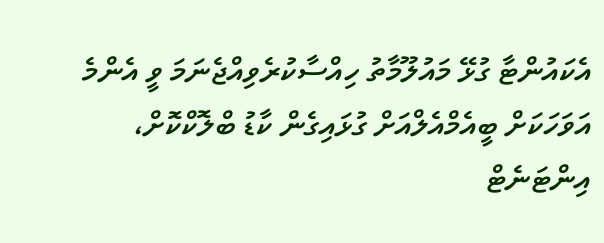އެކައުންޓާ ގުޅޭ މައުލޫމާތު ހިއްސާކުރެވިއްޖެނަމަ ވީ އެންމެ އަވަހަކަށް ބީއެމްއެލްއަށް ގުޅައިގެން ކާޑު ބްލޮކްކޮށް، އިންޓަނެޓް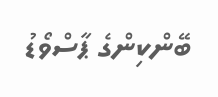ބޭންކިންގެ ޕާސްވޯޑު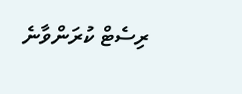ރިސެޓް ކުރަންވާނެ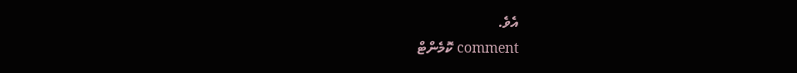އެވެ.
comment ކޮމެންޓް